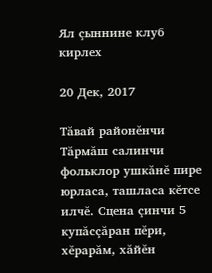Ял çыннине клуб кирлех

20 Дек, 2017

Тăвай районĕнчи Тăрмăш салинчи фольклор ушкăнĕ пире юрласа, ташласа кĕтсе илчĕ. Сцена çинчи 5 купăсçăран пĕри, хĕрарăм, хăйĕн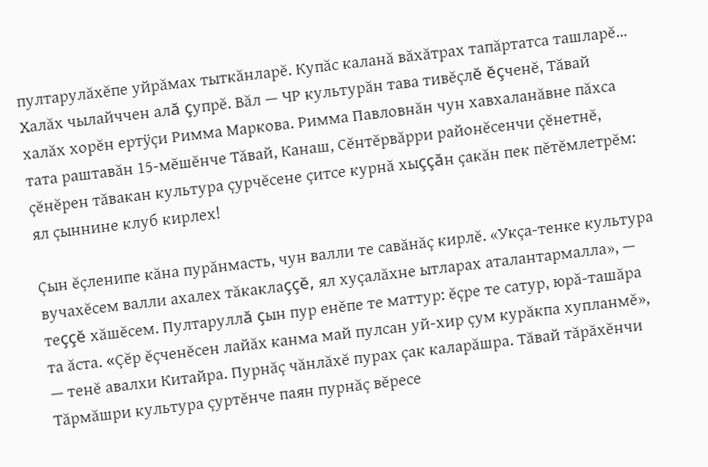пултарулăхĕпе уйрăмах тыткăнларĕ. Купăс каланă вăхăтрах тапăртатса ташларĕ… Халăх чылайччен алă çупрĕ. Вăл — ЧР культурăн тава тивĕçлĕ ĕçченĕ, Тăвай халăх хорĕн ертÿçи Римма Маркова. Римма Павловнăн чун хавхаланăвне пăхса тата раштавăн 15-мĕшĕнче Тăвай, Канаш, Сĕнтĕрвăрри районĕсенчи çĕнетнĕ, çĕнĕрен тăвакан культура çурчĕсене çитсе курнă хыççăн çакăн пек пĕтĕмлетрĕм: ял çыннине клуб кирлех!

Çын ĕçленипе кăна пурăнмасть, чун валли те савăнăç кирлĕ. «Укçа-тенке культура вучахĕсем валли ахалех тăкаклаççĕ, ял хуçалăхне ытларах аталантармалла», — теççĕ хăшĕсем. Пултаруллă çын пур енĕпе те маттур: ĕçре те сатур, юрă-ташăра та ăста. «Çĕр ĕçченĕсен лайăх канма май пулсан уй-хир çум курăкпа хупланмĕ», — тенĕ авалхи Китайра. Пурнăç чăнлăхĕ пурах çак каларăшра. Тăвай тăрăхĕнчи Тăрмăшри культура çуртĕнче паян пурнăç вĕресе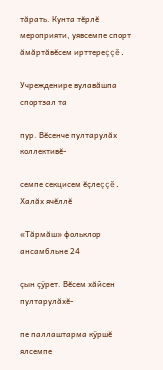тăрать. Кунта тĕрлĕ мероприяти, уявсемпе спорт ăмăртăвĕсем ирттереççĕ.

Учрежденире вулавăшпа спортзал та

пур. Вĕсенче пултарулăх коллективĕ-

семпе секцисем ĕçлеççĕ. Халăх ячĕллĕ

«Тăрмăш» фольклор ансамбльне 24

çын çÿрет. Вĕсем хăйсен пултарулăхĕ-

пе паллаштарма кÿршĕ ялсемпе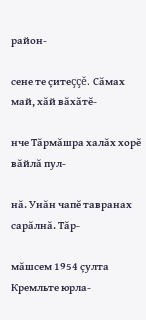район-

сене те çитеççĕ. Сăмах май, хăй вăхăтĕ-

нче Тăрмăшра халăх хорĕ вăйлă пул-

нă. Унăн чапĕ тавранах сарăлнă. Тăр-

мăшсем 1954 çулта Кремльте юрла-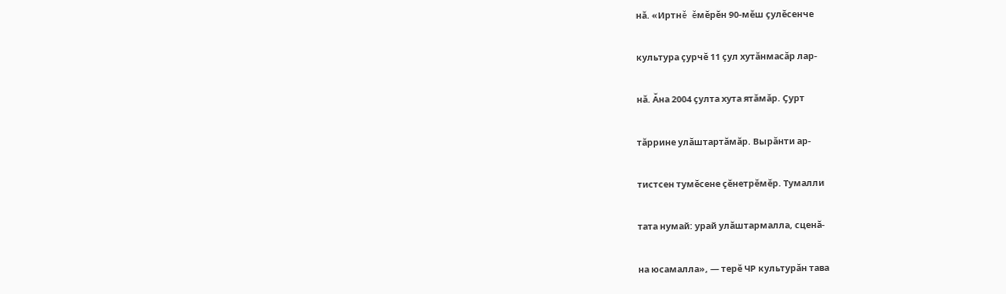нă. «Иртнĕ ĕмĕрĕн 90-мĕш çулĕсенче

культура çурчĕ 11 çул хутăнмасăр лар-

нă. Ăна 2004 çулта хута ятăмăр. Çурт

тăррине улăштартăмăр. Вырăнти ар-

тистсен тумĕсене çĕнетрĕмĕр. Тумалли

тата нумай: урай улăштармалла, сценă-

на юсамалла», — терĕ ЧР культурăн тава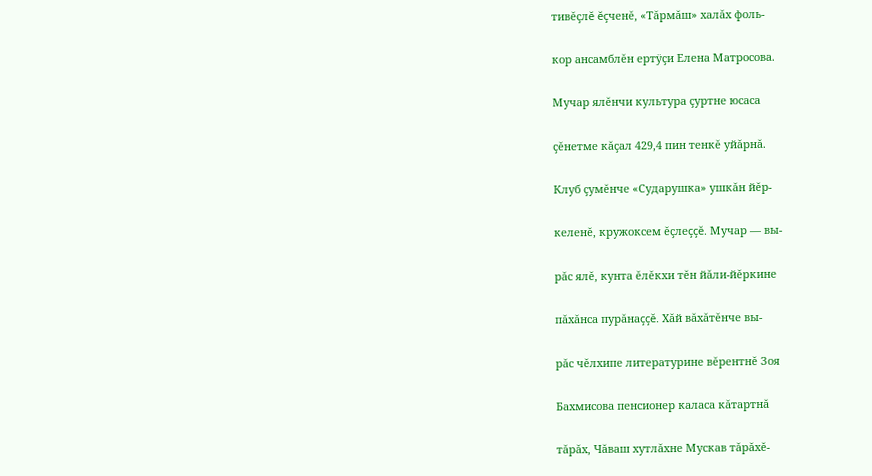тивĕçлĕ ĕçченĕ, «Тăрмăш» халăх фоль-

кор ансамблĕн ертÿçи Елена Матросова.

Мучар ялĕнчи культура çуртне юсаса

çĕнетме кăçал 429,4 пин тенкĕ уйăрнă.

Клуб çумĕнче «Сударушка» ушкăн йĕр-

келенĕ, кружоксем ĕçлеççĕ. Мучар — вы-

рăс ялĕ, кунта ĕлĕкхи тĕн йăли-йĕркине

пăхăнса пурăнаççĕ. Хăй вăхăтĕнче вы-

рăс чĕлхипе литературине вĕрентнĕ Зоя

Бахмисова пенсионер каласа кăтартнă

тăрăх, Чăваш хутлăхне Мускав тăрăхĕ-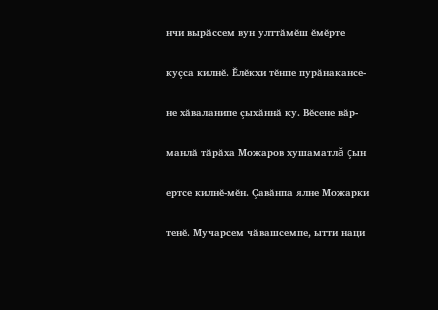нчи вырăссем вун улттăмĕш ĕмĕрте

куçса килнĕ. Ĕлĕкхи тĕнпе пурăнакансе-

не хăваланипе çыхăннă ку. Вĕсене вăр-

манлă тăрăха Можаров хушаматлă çын

ертсе килнĕ-мĕн. Çавăнпа ялне Можарки

тенĕ. Мучарсем чăвашсемпе, ытти наци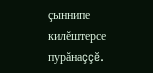çыннипе килĕштерсе пурăнаççĕ.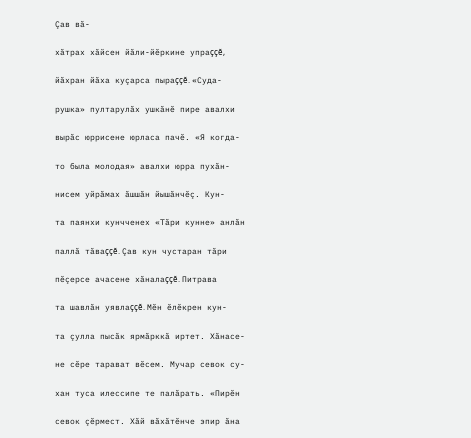Çав вă-

хăтрах хăйсен йăли-йĕркине упраççĕ,

йăхран йăха куçарса пыраççĕ. «Суда-

рушка» пултарулăх ушкăнĕ пире авалхи

вырăс юррисене юрласа пачĕ. «Я когда-

то была молодая» авалхи юрра пухăн-

нисем уйрăмах ăшшăн йышăнчĕç. Кун-

та паянхи кунчченех «Тăри кунне» анлăн

паллă тăваççĕ. Çав кун чустаран тăри

пĕçерсе ачасене хăналаççĕ. Питрава

та шавлăн уявлаççĕ. Мĕн ĕлĕкрен кун-

та çулла пысăк ярмăрккă иртет. Хăнасе-

не сĕре тарават вĕсем. Мучар севок су-

хан туса илессипе те палăрать. «Пирĕн

севок çĕрмест. Хăй вăхăтĕнче эпир ăна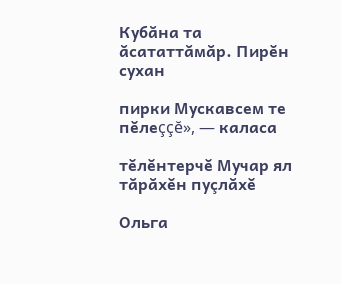Кубăна та ăсататтăмăр. Пирĕн сухан

пирки Мускавсем те пĕлеççĕ», — каласа

тĕлĕнтерчĕ Мучар ял тăрăхĕн пуçлăхĕ

Ольга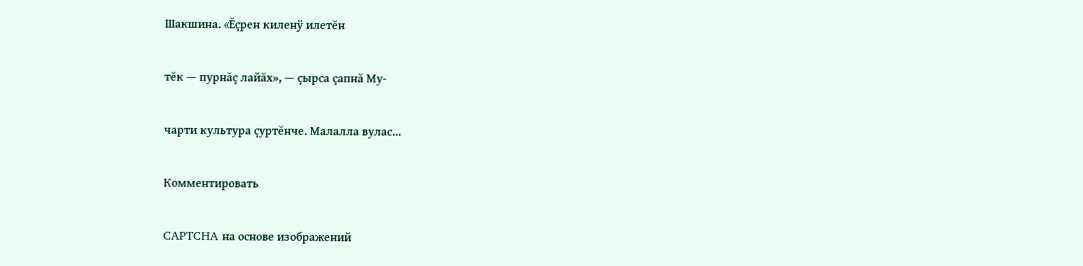Шакшина. «Ĕçрен киленÿ илетĕн

тĕк — пурнăç лайăх», — çырса çапнă Му-

чарти культура çуртĕнче. Малалла вулас...

Комментировать

CAPTCHA на основе изображений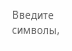Введите символы,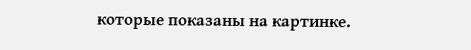которые показаны на картинке.